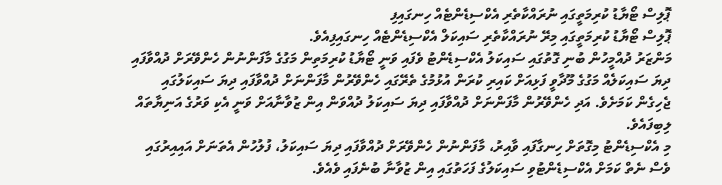ޕޮލިސް ޓޯޔާޑު ކުރިމަތީގައި ނުރައްކާތެރި އެކްސިޑެންޓެއް ހިނގައިފި
ޕޮލިސް ޓޯޔާޑު ކުރިމަތީގައި މިރޭ ނުރައްކާތެރި ސައިކަލް އެކްސިޑެންޓެއް ހިނގައިފިއެވެ.
މަންޒަރު ދުއްމީހުން ބުނި ގޮތުގައި ސައިކަލު އެކްސިޑެންޓު ވެފައި ވަނީ ޓޯޔާޑު ކުރިމަތިން މަގުގެ މާފަންނުން ހެންވޭރަށް ދުއްވާފައި ދިޔަ ސައިކަލެއް މަގުގެ މޫދާވީ ފަޅިއަށް ކައިރި ކުރަން އުޅުމުގެ ތެރޭގައި ހެންވޭރުން މާފަންނަށް ދުއްވާފައި ދިޔަ ސައިކަލުގައި ޖެހިގެން ކަމަށެވެ. އަދި ހެންވޭރުން މާފަންނަށް ދުއްވާފައި ދިޔަ ސައިކަލު ދުއްވަން އިން ޒުވާނާއަށް ވަނީ އެކި ވަރުގެ އަނިޔާތައް ލިބިފައެވެ.
މި އެކްސިޑެންޓު މިގޮތަށް ހިނގާފައި ވާއިރު، މާފަންނުން ހެންވޭރަށް ދުއްވާފައި ދިޔަ ސައިކަލު، ފުލުހުން އެތަނަށް އައިއިރުގައި ވެސް ނެތް ކަމަށް އެކްސިޑެންޓުވި ސައިކަލުގެ ފަހަތުގައި އިން ޒުވާނާ ބުނެފައި ވެއެވެ.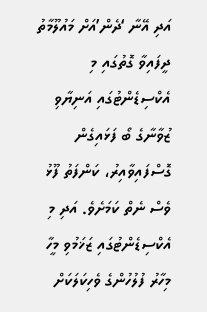އަދި އޭނާ ‘ދެން’އަށް މައުލޫމާތު ދީފައިވާ ގޮތުގައި މި އެކްސިޑެންޓުގައި އަނިޔާވި ޒުވާނާގެ ބޯ ފަޅައިގެން ގޮސްފައިވާއިރު، ކަންފަތު ފޫޅު ވެސް ނެތް ކަމަށެވެ. އަދި މި އެކްސިޑެންޓުގައި ޒަޚަމުވި މީހާ މިހާރު ފުލުހުންގެ ވެހިކަލަކަށް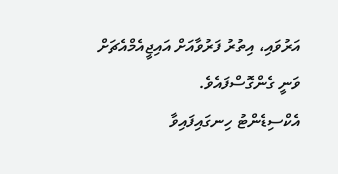އަރުވައި، އިތުރު ފަރުވާއަށް އައިޖީއެމްއެޗަށް ވަނީ ގެންގޮސްފައެވެ.
އެކްސިޑެންޓު ހިނގައިފައިވާ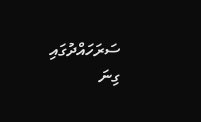ސަރަހައްދުގައި ގިނަ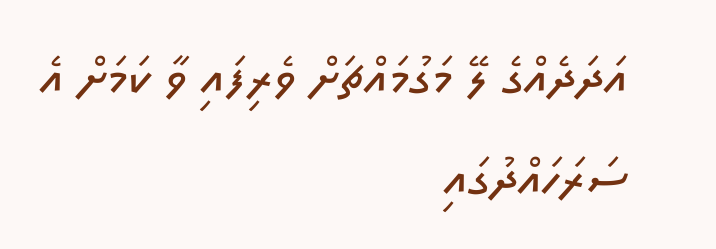އަދަދެއްގެ ލޭ މަގުމައްޗަށް ވެރިފައި ވާ ކަމަށް އެ ސަރަހައްދުގައި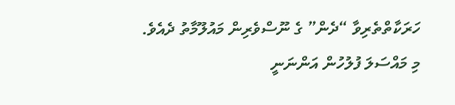ހަރަކާތްތެރިވާ “ދެން” ގެ ނޫސްވެރިން މައުލޫމާތު ދެއެވެ.
މި މައްސަލަ ފުލުހުން އަންނަނީ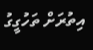އިތުރަށް ތަހުގީގު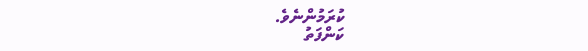ކުރަމުންނެވެ.
ކަންފަތު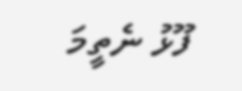ފޫޅު ނެތީމަ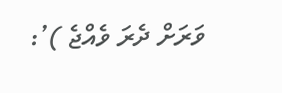ވަރަށް ދެރަ ވެއްޖެ )’: